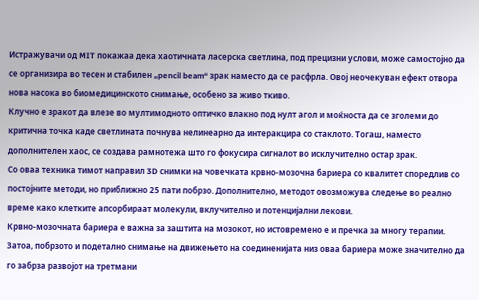Истражувачи од MIT покажаа дека хаотичната ласерска светлина, под прецизни услови, може самостојно да се организира во тесен и стабилен „pencil beam“ зрак наместо да се расфрла. Овој неочекуван ефект отвора нова насока во биомедицинското снимање, особено за живо ткиво.
Клучно е зракот да влезе во мултимодното оптичко влакно под нулт агол и моќноста да се зголеми до критична точка каде светлината почнува нелинеарно да интеракцира со стаклото. Тогаш, наместо дополнителен хаос, се создава рамнотежа што го фокусира сигналот во исклучително остар зрак.
Со оваа техника тимот направил 3D снимки на човечката крвно-мозочна бариера со квалитет споредлив со постојните методи, но приближно 25 пати побрзо. Дополнително, методот овозможува следење во реално време како клетките апсорбираат молекули, вклучително и потенцијални лекови.
Крвно-мозочната бариера е важна за заштита на мозокот, но истовремено е и пречка за многу терапии. Затоа, побрзото и подетално снимање на движењето на соединенијата низ оваа бариера може значително да го забрза развојот на третмани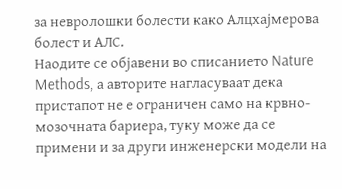за невролошки болести како Алцхајмерова болест и АЛС.
Наодите се објавени во списанието Nature Methods, а авторите нагласуваат дека пристапот не е ограничен само на крвно-мозочната бариера, туку може да се примени и за други инженерски модели на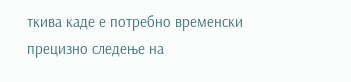ткива каде е потребно временски прецизно следење на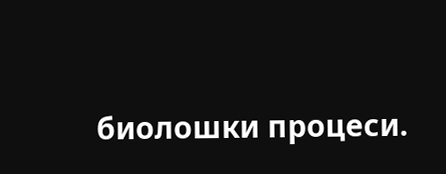биолошки процеси.